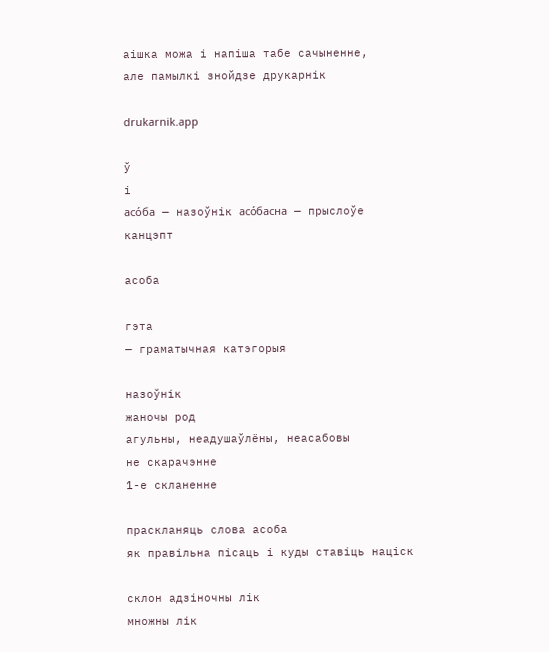аішка можа і напіша табе сачыненне,
але памылкі знойдзе друкарнік

drukarnik.app

ў
і
асо́ба — назоўнік асо́басна — прыслоўе
канцэпт

асоба

гэта
— граматычная катэгорыя

назоўнік
жаночы род
агульны, неадушаўлёны, неасабовы
не скарачэнне
1-е скланенне

праскланяць слова асоба
як правільна пісаць і куды ставіць націск

склон адзіночны лік
множны лік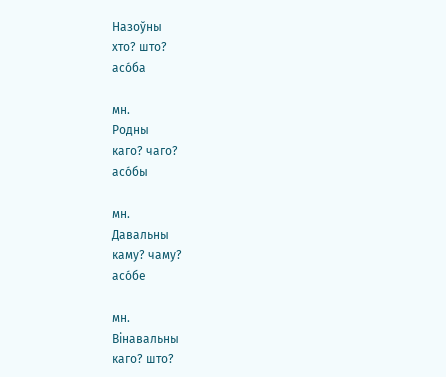Назоўны
хто? што?
асо́ба

мн.
Родны
каго? чаго?
асо́бы

мн.
Давальны
каму? чаму?
асо́бе

мн.
Вінавальны
каго? што?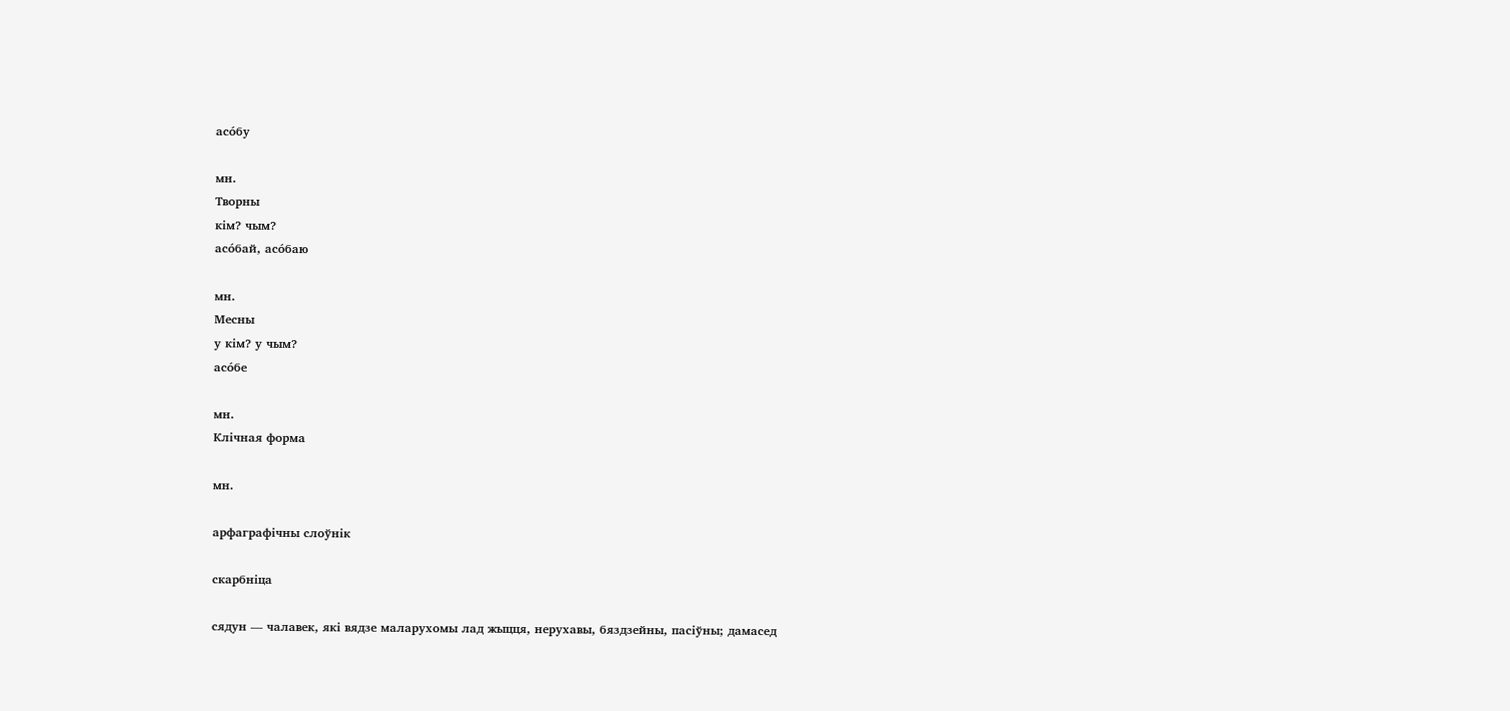асо́бу

мн.
Творны
кім? чым?
асо́бай, асо́баю

мн.
Месны
у кім? у чым?
асо́бе

мн.
Клічная форма

мн.

арфаграфічны слоўнік

скарбніца

сядун — чалавек, які вядзе маларухомы лад жыцця, нерухавы, бяздзейны, пасіўны; дамасед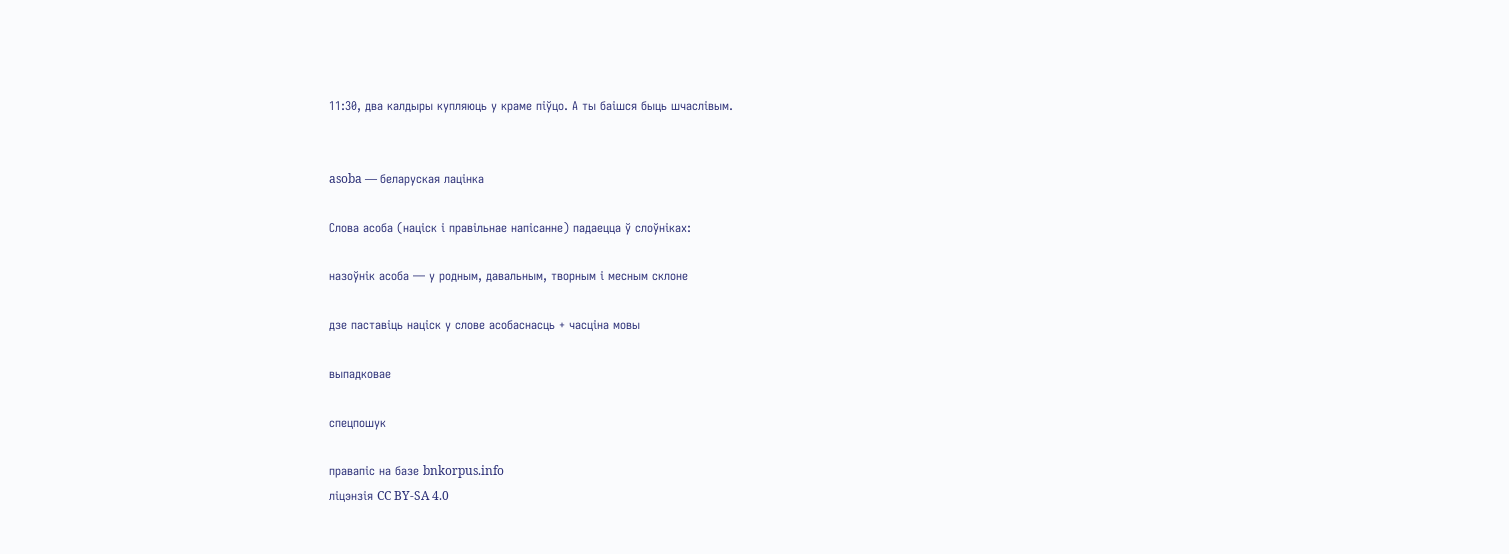11:30, два калдыры купляюць у краме піўцо. А ты баішся быць шчаслівым.


asoba — беларуская лацінка

Слова асоба (націск і правільнае напісанне) падаецца ў слоўніках:

назоўнік асоба — у родным, давальным, творным і месным склоне

дзе паставіць націск у слове асобаснасць + часціна мовы

выпадковае

спецпошук

правапіс на базе bnkorpus.info
ліцэнзія CC BY-SA 4.0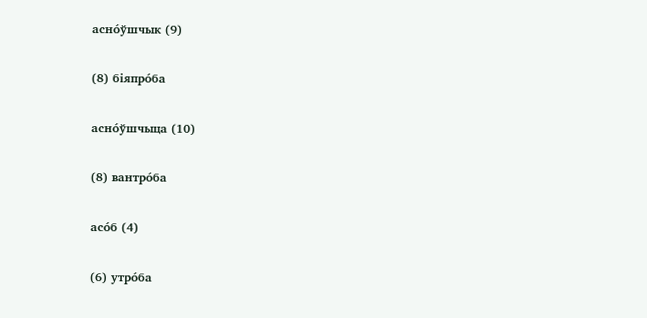асно́ўшчык (9)

(8) біяпро́ба

асно́ўшчыца (10)

(8) вантро́ба

асо́б (4)

(6) утро́ба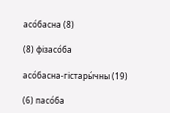асо́басна (8)

(8) фізасо́ба

асо́басна-гістары́чны (19)

(6) пасо́ба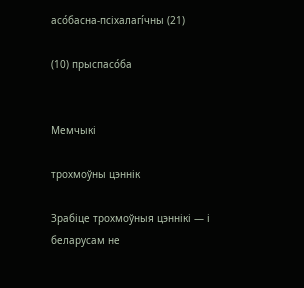асо́басна-псіхалагі́чны (21)

(10) прыспасо́ба


Мемчыкі

трохмоўны цэннік

Зрабіце трохмоўныя цэннікі — і беларусам не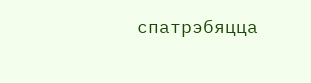спатрэбяцца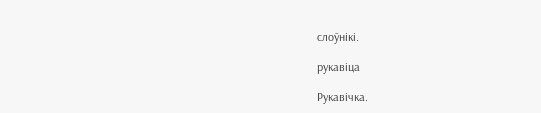слоўнікі.

рукавіца

Рукавічка.